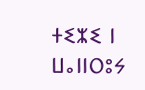ⵜⵉⵣⵉ ⵏ ⵡⴰⵏⵏⵔⵓⵢ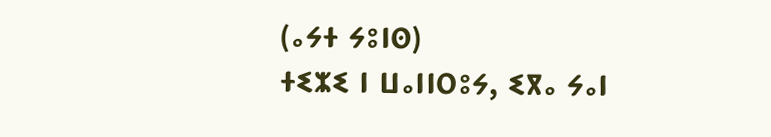(ⴰⵢⵜ ⵢⵓⵏⵙ)
ⵜⵉⵣⵉ ⵏ ⵡⴰⵏⵏⵔⵓⵢ, ⵉⴳⴰ ⵢⴰⵏ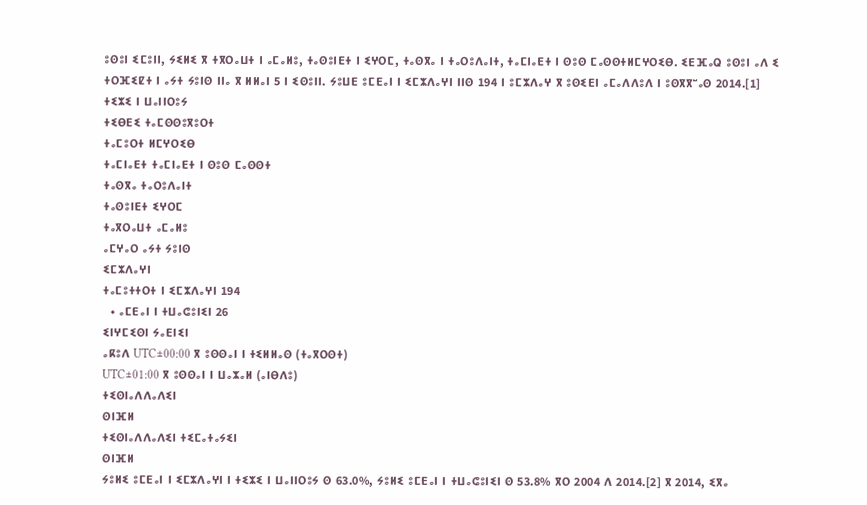ⵓⵙⵓⵏ ⵉⵎⵓⵏⵏ, ⵢⵉⵍⵉ ⴳ ⵜⴳⵔⴰⵡⵜ ⵏ ⴰⵎⴰⵍⵓ, ⵜⴰⵙⵓⵏⴹⵜ ⵏ ⵉⵖⵔⵎ, ⵜⴰⵙⴳⴰ ⵏ ⵜⴰⵔⵓⴷⴰⵏⵜ, ⵜⴰⵎⵏⴰⴹⵜ ⵏ ⵙⵓⵙ ⵎⴰⵙⵙⵜⵍⵎⵖⵔⵉⴱ. ⵉⴹⴼⴰⵕ ⵓⵙⵓⵏ ⴰⴷ ⵉ ⵜⵔⴼⵉⵇⵜ ⵏ ⴰⵢⵜ ⵢⵓⵏⵙ ⵏⵏⴰ ⴳ ⵍⵍⴰⵏ 5 ⵏ ⵉⵙⵓⵏⵏ. ⵢⵓⵡⴹ ⵓⵎⴹⴰⵏ ⵏ ⵉⵎⵣⴷⴰⵖⵏ ⵏⵏⵙ 194 ⵏ ⵓⵎⵣⴷⴰⵖ ⴳ ⵓⵙⵉⴹⵏ ⴰⵎⴰⴷⴷⵓⴷ ⵏ ⵓⵙⴳⴳⵯⴰⵙ 2014.[1]
ⵜⵉⵣⵉ ⵏ ⵡⴰⵏⵏⵔⵓⵢ
ⵜⵉⴱⴹⵉ ⵜⴰⵎⵙⵙⵓⴳⵓⵔⵜ
ⵜⴰⵎⵓⵔⵜ ⵍⵎⵖⵔⵉⴱ
ⵜⴰⵎⵏⴰⴹⵜ ⵜⴰⵎⵏⴰⴹⵜ ⵏ ⵙⵓⵙ ⵎⴰⵙⵙⵜ
ⵜⴰⵙⴳⴰ ⵜⴰⵔⵓⴷⴰⵏⵜ
ⵜⴰⵙⵓⵏⴹⵜ ⵉⵖⵔⵎ
ⵜⴰⴳⵔⴰⵡⵜ ⴰⵎⴰⵍⵓ
ⴰⵎⵖⴰⵔ ⴰⵢⵜ ⵢⵓⵏⵙ
ⵉⵎⵣⴷⴰⵖⵏ
ⵜⴰⵎⵓⵜⵜⵔⵜ ⵏ ⵉⵎⵣⴷⴰⵖⵏ 194
  • ⴰⵎⴹⴰⵏ ⵏ ⵜⵡⴰⵛⵓⵏⵉⵏ 26
ⵉⵏⵖⵎⵉⵙⵏ ⵢⴰⴹⵏⵉⵏ
ⴰⴽⵓⴷ UTC±00:00 ⴳ ⵓⵙⵙⴰⵏ ⵏ ⵜⵉⵍⵍⴰⵙ (ⵜⴰⴳⵔⵙⵜ)
UTC±01:00 ⴳ ⵓⵙⵙⴰⵏ ⵏ ⵡⴰⵣⴰⵍ (ⴰⵏⴱⴷⵓ)
ⵜⵉⵙⵏⴰⴷⴷⴰⴷⵉⵏ
ⵙⵏⴼⵍ
ⵜⵉⵙⵏⴰⴷⴷⴰⴷⵉⵏ ⵜⵉⵎⴰⵜⴰⵢⵉⵏ
ⵙⵏⴼⵍ
ⵢⵓⵍⵉ ⵓⵎⴹⴰⵏ ⵏ ⵉⵎⵣⴷⴰⵖⵏ ⵏ ⵜⵉⵣⵉ ⵏ ⵡⴰⵏⵏⵔⵓⵢ ⵙ 63.0%, ⵢⵓⵍⵉ ⵓⵎⴹⴰⵏ ⵏ ⵜⵡⴰⵛⵓⵏⵉⵏ ⵙ 53.8% ⴳⵔ 2004 ⴷ 2014.[2] ⴳ 2014, ⵉⴳⴰ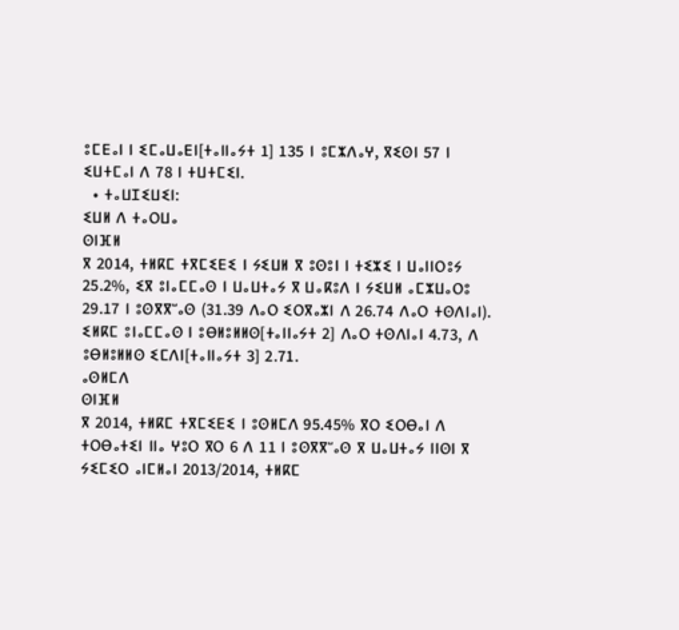ⵓⵎⴹⴰⵏ ⵏ ⵉⵎⴰⵡⴰⴹⵏ[ⵜⴰⵏⵏⴰⵢⵜ 1] 135 ⵏ ⵓⵎⵣⴷⴰⵖ, ⴳⵉⵙⵏ 57 ⵏ ⵉⵡⵜⵎⴰⵏ ⴷ 78 ⵏ ⵜⵡⵜⵎⵉⵏ.
  • ⵜⴰⵡⵊⵉⵡⵉⵏ:
ⵉⵡⵍ ⴷ ⵜⴰⵔⵡⴰ
ⵙⵏⴼⵍ
ⴳ 2014, ⵜⵍⴽⵎ ⵜⴳⵎⵉⴹⵉ ⵏ ⵢⵉⵡⵍ ⴳ ⵓⵙⵓⵏ ⵏ ⵜⵉⵣⵉ ⵏ ⵡⴰⵏⵏⵔⵓⵢ 25.2%, ⵉⴳ ⵓⵏⴰⵎⵎⴰⵙ ⵏ ⵡⴰⵡⵜⴰⵢ ⴳ ⵡⴰⴽⵓⴷ ⵏ ⵢⵉⵡⵍ ⴰⵎⵣⵡⴰⵔⵓ 29.17 ⵏ ⵓⵙⴳⴳⵯⴰⵙ (31.39 ⴷⴰⵔ ⵉⵔⴳⴰⵣⵏ ⴷ 26.74 ⴷⴰⵔ ⵜⵙⴷⵏⴰⵏ). ⵉⵍⴽⵎ ⵓⵏⴰⵎⵎⴰⵙ ⵏ ⵓⴱⵍⵓⵍⵍⵙ[ⵜⴰⵏⵏⴰⵢⵜ 2] ⴷⴰⵔ ⵜⵙⴷⵏⴰⵏ 4.73, ⴷ ⵓⴱⵍⵓⵍⵍⵙ ⵉⵎⴷⵏ[ⵜⴰⵏⵏⴰⵢⵜ 3] 2.71.
ⴰⵙⵍⵎⴷ
ⵙⵏⴼⵍ
ⴳ 2014, ⵜⵍⴽⵎ ⵜⴳⵎⵉⴹⵉ ⵏ ⵓⵙⵍⵎⴷ 95.45% ⴳⵔ ⵉⵔⴱⴰⵏ ⴷ ⵜⵔⴱⴰⵜⵉⵏ ⵏⵏⴰ ⵖⵓⵔ ⴳⵔ 6 ⴷ 11 ⵏ ⵓⵙⴳⴳⵯⴰⵙ ⴳ ⵡⴰⵡⵜⴰⵢ ⵏⵏⵙⵏ ⴳ ⵢⵉⵎⵉⵔ ⴰⵏⵎⵍⴰⵏ 2013/2014, ⵜⵍⴽⵎ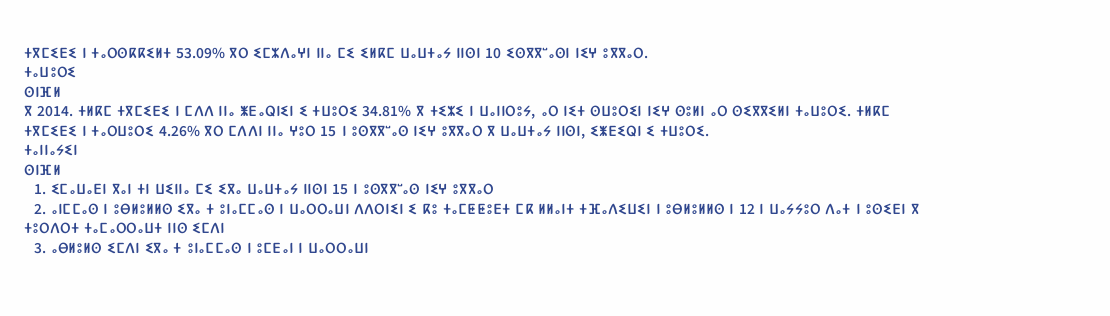ⵜⴳⵎⵉⴹⵉ ⵏ ⵜⴰⵔⵙⴽⴽⵉⵍⵜ 53.09% ⴳⵔ ⵉⵎⵣⴷⴰⵖⵏ ⵏⵏⴰ ⵎⵉ ⵉⵍⴽⵎ ⵡⴰⵡⵜⴰⵢ ⵏⵏⵙⵏ 10 ⵉⵙⴳⴳⵯⴰⵙⵏ ⵏⵉⵖ ⵓⴳⴳⴰⵔ.
ⵜⴰⵡⵓⵔⵉ
ⵙⵏⴼⵍ
ⴳ 2014. ⵜⵍⴽⵎ ⵜⴳⵎⵉⴹⵉ ⵏ ⵎⴷⴷ ⵏⵏⴰ ⵥⴹⴰⵕⵏⵉⵏ ⵉ ⵜⵡⵓⵔⵉ 34.81% ⴳ ⵜⵉⵣⵉ ⵏ ⵡⴰⵏⵏⵔⵓⵢ, ⴰⵔ ⵏⵉⵜ ⵙⵡⵓⵔⵉⵏ ⵏⵉⵖ ⵙⵓⵍⵏ ⴰⵔ ⵙⵉⴳⴳⵉⵍⵏ ⵜⴰⵡⵓⵔⵉ. ⵜⵍⴽⵎ ⵜⴳⵎⵉⴹⵉ ⵏ ⵜⴰⵔⵡⵓⵔⵉ 4.26% ⴳⵔ ⵎⴷⴷⵏ ⵏⵏⴰ ⵖⵓⵔ 15 ⵏ ⵓⵙⴳⴳⵯⴰⵙ ⵏⵉⵖ ⵓⴳⴳⴰⵔ ⴳ ⵡⴰⵡⵜⴰⵢ ⵏⵏⵙⵏ, ⵉⵥⴹⵉⵕⵏ ⵉ ⵜⵡⵓⵔⵉ.
ⵜⴰⵏⵏⴰⵢⵉⵏ
ⵙⵏⴼⵍ
  1. ⵉⵎⴰⵡⴰⴹⵏ ⴳⴰⵏ ⵜⵏ ⵡⵉⵏⵏⴰ ⵎⵉ ⵉⴳⴰ ⵡⴰⵡⵜⴰⵢ ⵏⵏⵙⵏ 15 ⵏ ⵓⵙⴳⴳⵯⴰⵙ ⵏⵉⵖ ⵓⴳⴳⴰⵔ
  2. ⴰⵏⵎⵎⴰⵙ ⵏ ⵓⴱⵍⵓⵍⵍⵙ ⵉⴳⴰ ⵜ ⵓⵏⴰⵎⵎⴰⵙ ⵏ ⵡⴰⵔⵔⴰⵡⵏ ⴷⴷⵔⵏⵉⵏ ⵉ ⴽⵓ ⵜⴰⵎⵟⵟⵓⴹⵜ ⵎⴽ ⵍⵍⴰⵏⵜ ⵜⴼⴰⴷⵉⵡⵉⵏ ⵏ ⵓⴱⵍⵓⵍⵍⵙ ⵏ 12 ⵏ ⵡⴰⵢⵢⵓⵔ ⴷⴰⵜ ⵏ ⵓⵙⵉⴹⵏ ⴳ ⵜⵓⵔⴷⵔⵜ ⵜⴰⵎⴰⵔⵔⴰⵡⵜ ⵏⵏⵙ ⵉⵎⴷⵏ
  3. ⴰⴱⵍⵓⵍⵙ ⵉⵎⴷⵏ ⵉⴳⴰ ⵜ ⵓⵏⴰⵎⵎⴰⵙ ⵏ ⵓⵎⴹⴰⵏ ⵏ ⵡⴰⵔⵔⴰⵡⵏ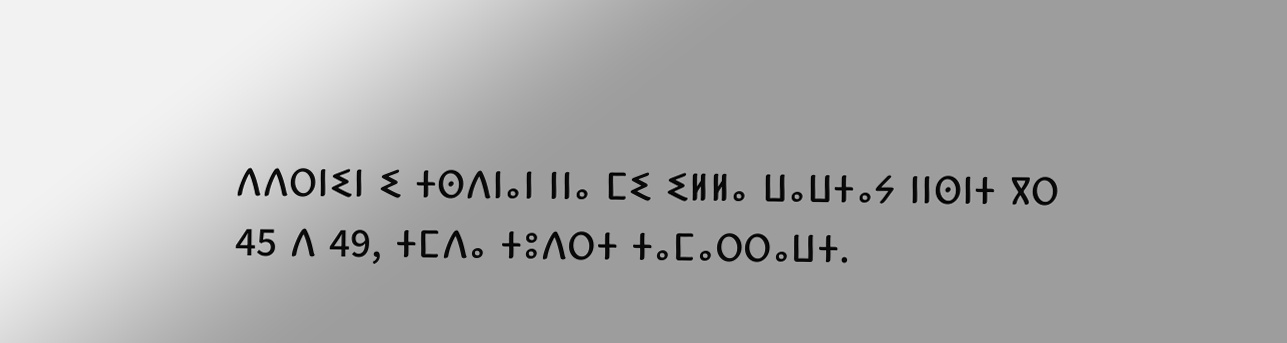ⴷⴷⵔⵏⵉⵏ ⵉ ⵜⵙⴷⵏⴰⵏ ⵏⵏⴰ ⵎⵉ ⵉⵍⵍⴰ ⵡⴰⵡⵜⴰⵢ ⵏⵏⵙⵏⵜ ⴳⵔ 45 ⴷ 49, ⵜⵎⴷⴰ ⵜⵓⴷⵔⵜ ⵜⴰⵎⴰⵔⵔⴰⵡⵜ.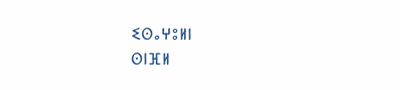ⵉⵙⴰⵖⵓⵍⵏ
ⵙⵏⴼⵍ